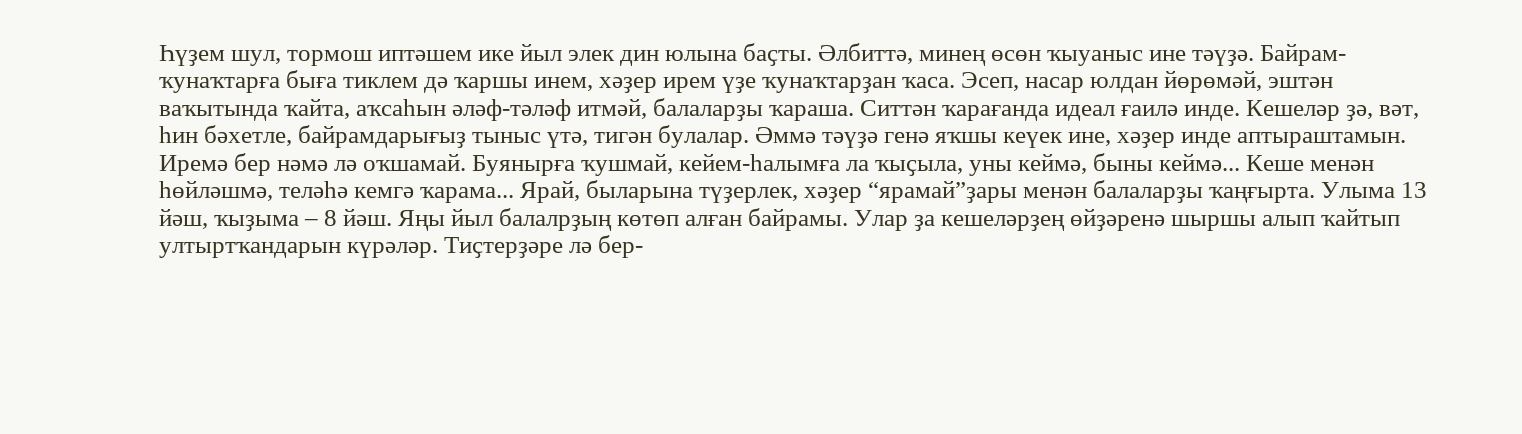Һүҙем шул, тормош иптәшем ике йыл элек дин юлына баҫты. Әлбиттә, минең өсөн ҡыуаныс ине тәүҙә. Байрам-ҡунаҡтарға быға тиклем дә ҡаршы инем, хәҙер ирем үҙе ҡунаҡтарҙан ҡаса. Эсеп, насар юлдан йөрөмәй, эштән ваҡытында ҡайта, аҡсаһын әләф-тәләф итмәй, балаларҙы ҡараша. Ситтән ҡарағанда идеал ғаилә инде. Кешеләр ҙә, вәт, һин бәхетле, байрамдарығыҙ тыныс үтә, тигән булалар. Әммә тәүҙә генә яҡшы кеүек ине, хәҙер инде аптыраштамын. Иремә бер нәмә лә оҡшамай. Буянырға ҡушмай, кейем-һалымға ла ҡыҫыла, уны кеймә, быны кеймә... Кеше менән һөйләшмә, теләһә кемгә ҡарама... Ярай, быларына түҙерлек, хәҙер “ярамай”ҙары менән балаларҙы ҡаңғырта. Улыма 13 йәш, ҡыҙыма – 8 йәш. Яңы йыл балалрҙың көтөп алған байрамы. Улар ҙа кешеләрҙең өйҙәренә шыршы алып ҡайтып ултыртҡандарын күрәләр. Тиҫтерҙәре лә бер-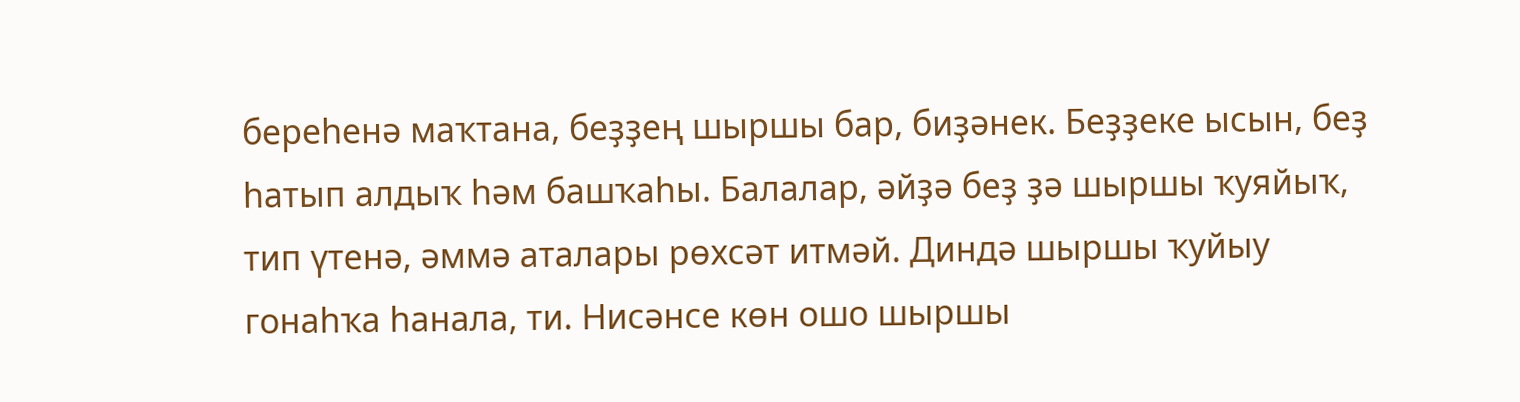береһенә маҡтана, беҙҙең шыршы бар, биҙәнек. Беҙҙеке ысын, беҙ һатып алдыҡ һәм башҡаһы. Балалар, әйҙә беҙ ҙә шыршы ҡуяйыҡ, тип үтенә, әммә аталары рөхсәт итмәй. Диндә шыршы ҡуйыу гонаһҡа һанала, ти. Нисәнсе көн ошо шыршы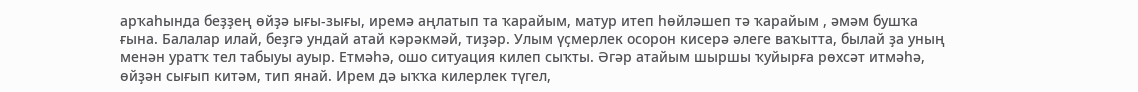арҡаһында беҙҙең өйҙә ығы-зығы, иремә аңлатып та ҡарайым, матур итеп һөйләшеп тә ҡарайым , әмәм бушҡа ғына. Балалар илай, беҙгә ундай атай кәрәкмәй, тиҙәр. Улым үҫмерлек осорон кисерә әлеге ваҡытта, былай ҙа уның менән уратҡ тел табыуы ауыр. Етмәһә, ошо ситуация килеп сыҡты. Әгәр атайым шыршы ҡуйырға рөхсәт итмәһә, өйҙән сығып китәм, тип янай. Ирем дә ыҡҡа килерлек түгел,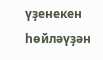үҙенекен һөйләүҙән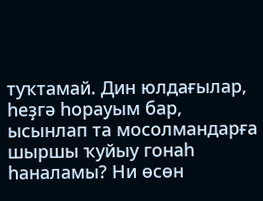туҡтамай. Дин юлдағылар, һеҙгә һорауым бар, ысынлап та мосолмандарға шыршы ҡуйыу гонаһ һаналамы? Ни өсөн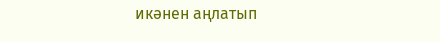икәнен аңлатып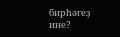бирһәгеҙ ине?